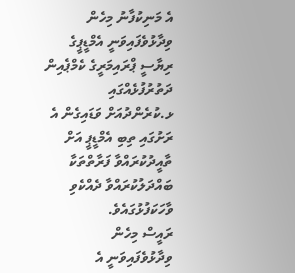އެ މަނިކުފާނު މިހެން ވިދާޅުވެފައިވަނީ އެމްޑީޕީގެ ރިޔާސީ ޕްރައިމަރީގެ ކެމްޕެއިން ދަތުރުފުޅެއްގައި ޅ.ކުރެންދުއަށް ވަޑައިގެން އެ ރަށުގައި ތިބި އެމްޑީޕީ އަށް ތާއީދުކުރައްވާ ފަރާތްތަކާ ބައްދަލުކުރައްވާ ދެއްކެވި ވާހަކަފުޅުގައެވެ.
ރައީސް މިހެން ވިދާޅުވެފައިވަނީ އެ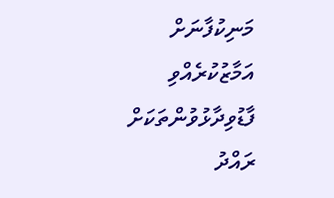މަނިކުފާނަށް އަމާޒުކުރެއްވި ފާޑުވިދާޅުވުންތަކަށް ރައްދު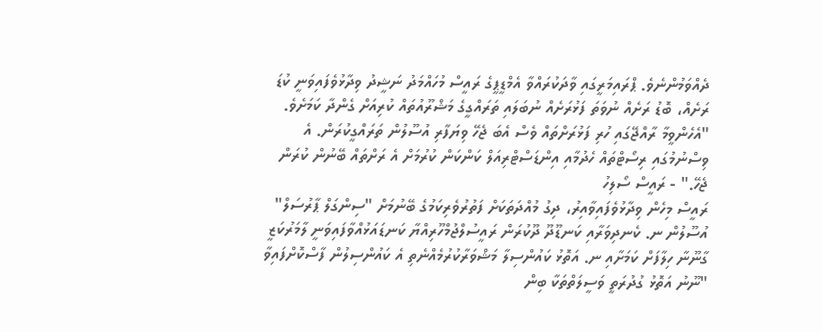ދެއްވަމުންނެވެ. ޕްރައިމަރީގައި ވާދަކުރައްވާ އެމްޑީޕީގެ ރައީސް މުހައްމަދު ނަޝީދު ވިދާޅުވެފައިވަނީ ކުޑަ ރަށެއް، ބޮޑު ރަށެއް ނުވަތަ ފަޅުރަށެއް ނުބަލައި ތަރައްގީގެ މަޝްރޫއުތައް ކުރިއަށް ގެންދާ ކަމަށެވެ.
"އެހެންވީމާ ރާއްޖޭގައި ހުރި ފަޅުރަށްތައް ވެސް އެބަ ޖެހޭ ވިޔަފާރި އުސޫލުން ތަރައްގީކުރަން. އެ ވިސްނުމުގައި ރިސޯޓްތައް ހެދުމާއި އިންޑަސްޓްރިއަލް ކަންކަން ކުރުމަށް އެ ރަށްތައް ބޭނުން ކުރަން ޖެހޭ." - ރައީސް ސޯލިހު
ރައީސް މިހެން ވިދާޅުވެފައިވާއިރު، ދިގު މުއްދަތަކަށް ފަތުރުވެރިކަމުގެ ބޭނުމަށް "ސިންގަލް ޕާރުސަލް" އުސޫލުން ނ. ކެނދިވަރާއި ކަނޑޫދޫ ދޫކުރަން ރައީސުލްޖުމްހޫރިއްޔާ ކަނޑައަޅުއްވާފައިވަނީ ލާމަރުކަޒީ ގާނޫނާ ހިލާފަށް ކަމަށާއި ނ. އަތޮޅު ކައުންސިލާ މަޝްވަރާކުރުމެއްނެތި އެ ކައުންސިލުން ފާސްކޮށްފައިވާ "ނޫނު އަތޮޅު ގުދުރަތީ ވަސީލަތްތަކާ ބިން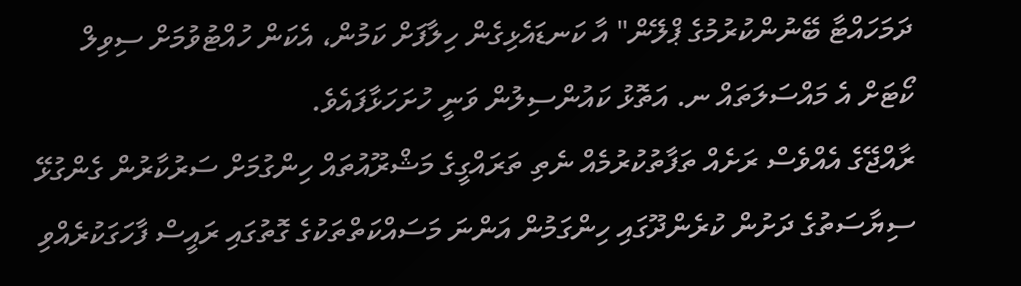ދަމަހައްޓާ ބޭނުންކުރުމުގެ ޕްލޭން" އާ ކަނޑައެޅިގެން ހިލާފަށް ކަމުން، އެކަން ހުއްޓުވުމަށް ސިވިލް ކޯޓަށް އެ މައްސަލަތައް ނ. އަތޮޅު ކައުންސިލުން ވަނީ ހުށަހަޅާފައެވެ.
ރާއްޖޭގެ އެއްވެސް ރަށެއް ތަފާތުކުރުމެއް ނެތި ތަރައްގީގެ މަޝްރޫއުތައް ހިންގުމަށް ސަރުކާރުން ގެންގުޅޭ ސިޔާސަތުގެ ދަށުން ކުރެންދޫގައި ހިންގަމުން އަންނަ މަސައްކަތްތަކުގެ ގޮތުގައި ރައީސް ފާހަގަކުރެއްވި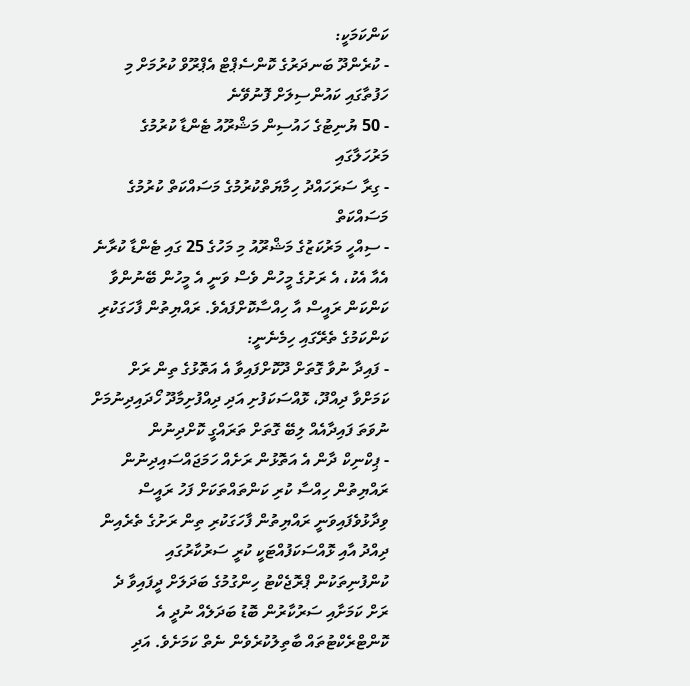ކަންކަމަކީ:
- ކުރެންދޫ ބަނދަރުގެ ކޮންސެޕްޓް އެޕްރޫވް ކުރުމަށް މި ހަފުތާގައި ކައުންސިލަށް ފޮނުވޭނެ
- 50 ޔުނިޓުގެ ހައުސިން މަޝްރޫއު ޓެންޑާ ކުރުމުގެ މަރުހަލާގައި
- ގިރާ ސަރަހައްދު ހިމާޔަތްކުރުމުގެ މަސައްކަތް ކުރުމުގެ މަސައްކަތް
- ސިއްހީ މަރުކަޒުގެ މަޝްރޫއު މި މަހުގެ 25 ގައި ޓެންޑާ ކުރާނެ
އެއާ އެކު، އެ ރަށުގެ މީހުން ވެސް ވަނީ އެ މީހުން ބޭނުންވާ ކަންކަން ރައީސް އާ ހިއްސާކޮށްފައެވެ. ރައްޔިތުން ފާހަގަކުރި ކަންކަމުގެ ތެރޭގައި ހިމެނެނީ:
- ފައިދާ ނުވާ ގޮތަށް ދޫކޮށްފައިވާ އެ އަތޮޅުގެ ތިން ރަށް ކަމަށްވާ ދިއްދޫ، ޅޮއްސަކަފުށި އަދި ދިއްފުށިމާދޫ ހޯދައިދިނުމަށް ނުވަތަ ފައިދާއެއް ލިބޭ ގޮތަށް ތަރައްގީ ކޮށްދިނުން
- ޕިކްނިކް ދާން އެ އަތޮޅުން ރަށެއް ހަމަޖައްސައިދިނުން
ރައްޔިތުން ހިއްސާ ކުރި ކަންތައްތަކަށް ފަހު ރައީސް ވިދާޅުވެފައިވަނީ ރައްޔިތުން ފާހަގަކުރި ތިން ރަށުގެ ތެރެއިން ދިއްދު އާއި ޅޮއްސަކަފުއްޓަކީ ކުރީ ސަރުކާރުގައި ކުންފުނިތަކުން ޕްރޮޖެކްޓު ހިންގުމުގެ ބަދަލަށް ދީފައިވާ ދެ ރަށް ކަމަށާއި ސަރުކާރުން ބޮޑު ބަދަލެއް ނުދީ އެ ކޮންޓްރެކްޓުތައް ބާތިލުކުރެވެން ނެތް ކަމަށެވެ. އަދި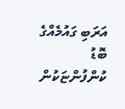އަރަބި ގައުމެއްގެ ބޮޑު ކުންފުންޏަކުން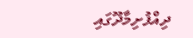ދިއްފުށިމާދޫގައި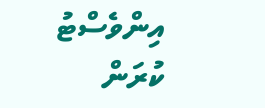އިންވެސްޓު ކުރަން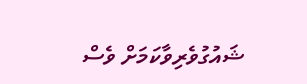ޝައުގުވެރިވާކަމަށް ވެސް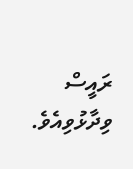ރައީސް ވިދާޅުވިއެވެ.